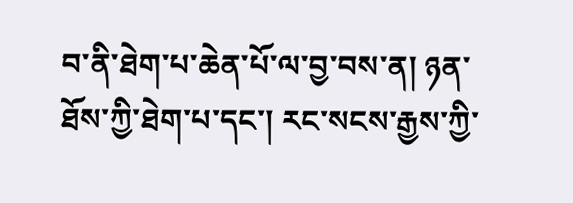བ་ནི་ཐེག་པ་ཆེན་པོ་ལ་བྱ་བས་ན། ཉན་ཐོས་ཀྱི་ཐེག་པ་དང་། རང་སངས་རྒྱས་ཀྱི་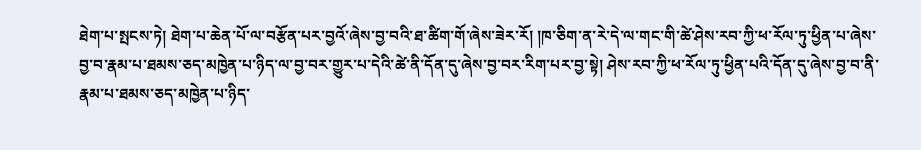ཐེག་པ་སྤངས་ཏེ། ཐེག་པ་ཆེན་པོ་ལ་བརྩོན་པར་བྱའོ་ཞེས་བྱ་བའི་ཐ་ཚིག་གོ་ཞེས་ཟེར་རོ། །ཁ་ཅིག་ན་རེ་དེ་ལ་གང་གི་ཚེ་ཤེས་རབ་ཀྱི་ཕ་རོལ་ཏུ་ཕྱིན་པ་ཞེས་བྱ་བ་རྣམ་པ་ཐམས་ཅད་མཁྱེན་པ་ཉིད་ལ་བྱ་བར་གྱུར་པ་དེའི་ཚེ་ནི་དོན་དུ་ཞེས་བྱ་བར་རིག་པར་བྱ་སྟེ། ཤེས་རབ་ཀྱི་ཕ་རོལ་ཏུ་ཕྱིན་པའི་དོན་དུ་ཞེས་བྱ་བ་ནི་རྣམ་པ་ཐམས་ཅད་མཁྱེན་པ་ཉིད་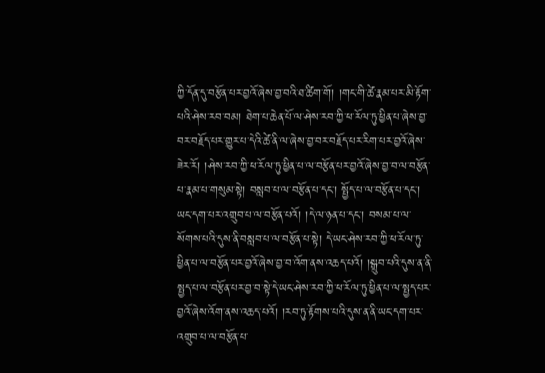ཀྱི་དོན་དུ་བརྩོན་པར་བྱའོ་ཞེས་བྱ་བའི་ཐ་ཚིག་གོ། །གང་གི་ཚེ་རྣམ་པར་མི་རྟོག་པའི་ཤེས་རབ་བམ། ཐེག་པ་ཆེན་པོ་ལ་ཤེས་རབ་ཀྱི་ཕ་རོལ་ཏུ་ཕྱིན་པ་ཞེས་བྱ་བར་བརྗོད་པར་གྱུར་པ་དེའི་ཚེ་ནི་ལ་ཞེས་བྱ་བར་བརྗོད་པར་རིག་པར་བྱའོ་ཞེས་ཟེར་རོ། །ཤེས་རབ་ཀྱི་ཕ་རོལ་ཏུ་ཕྱིན་པ་ལ་བརྩོན་པར་བྱའོ་ཞེས་བྱ་བ་ལ་བརྩོན་པ་རྣམ་པ་གསུམ་སྟེ། བསླབ་པ་ལ་བརྩོན་པ་དང་། སྤྱོད་པ་ལ་བརྩོན་པ་དང་། ཡང་དག་པར་འགྲུབ་པ་ལ་བརྩོན་པའོ། །དེ་ལ་ཉན་པ་དང་། བསམ་པ་ལ་སོགས་པའི་དུས་ནི་བསླབ་པ་ལ་བརྩོན་པ་སྟེ། དེ་ཡང་ཤེས་རབ་ཀྱི་ཕ་རོལ་ཏུ་ཕྱིན་པ་ལ་བརྩོན་པར་བྱའོ་ཞེས་བྱ་བ་འོག་ནས་འཆད་པའོ། །སྒྲུབ་པའི་དུས་ན་ནི་སྤྱད་པ་ལ་བརྩོན་པར་བྱ་བ་སྟེ་དེ་ཡང་ཤེས་རབ་ཀྱི་ཕ་རོལ་ཏུ་ཕྱིན་པ་ལ་སྤྱད་པར་བྱའོ་ཞེས་འོག་ནས་འཆད་པའོ། །རབ་ཏུ་རྟོགས་པའི་དུས་ན་ནི་ཡང་དག་པར་འགྲུབ་པ་ལ་བརྩོན་པ་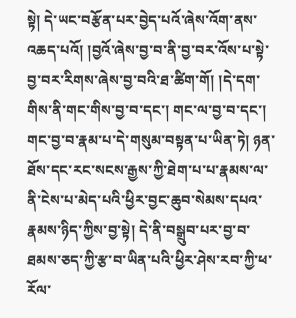སྟེ། དེ་ཡང་བརྩོན་པར་བྱེད་པའོ་ཞེས་འོག་ནས་འཆད་པའོ། །བྱའོ་ཞེས་བྱ་བ་ནི་བྱ་བར་འོས་པ་སྟེ་བྱ་བར་རིགས་ཞེས་བྱ་བའི་ཐ་ཚིག་གོ། །དེ་དག་གིས་ནི་གང་གིས་བྱ་བ་དང་། གང་ལ་བྱ་བ་དང་། གང་བྱ་བ་རྣམ་པ་དེ་གསུམ་བསྟན་པ་ཡིན་ཏེ། ཉན་ཐོས་དང་རང་སངས་རྒྱས་ཀྱི་ཐེག་པ་པ་རྣམས་ལ་ནི་ངེས་པ་མེད་པའི་ཕྱིར་བྱང་ཆུབ་སེམས་དཔའ་རྣམས་ཉིད་ཀྱིས་བྱ་སྟེ། དེ་ནི་བསྒྲུབ་པར་བྱ་བ་ཐམས་ཅད་ཀྱི་རྩ་བ་ཡིན་པའི་ཕྱིར་ཤེས་རབ་ཀྱི་ཕ་རོལ་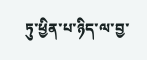ཏུ་ཕྱིན་པ་ཉིད་ལ་བྱ་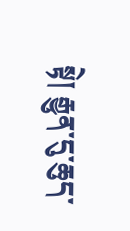སྟེ། རྒྱུན་དུ་ཆུད་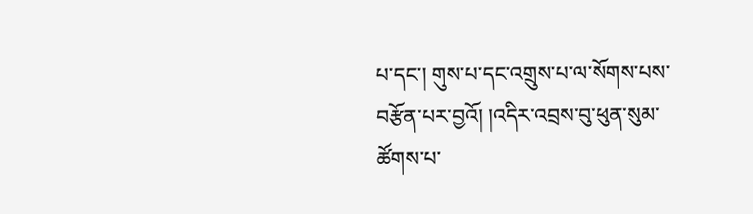པ་དང་། གུས་པ་དང་འགྲུས་པ་ལ་སོགས་པས་བརྩོན་པར་བྱའོ། །འདིར་འབྲས་བུ་ཕུན་སུམ་ཚོགས་པ་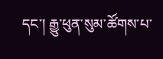དང་། རྒྱུ་ཕུན་སུམ་ཚོགས་པ་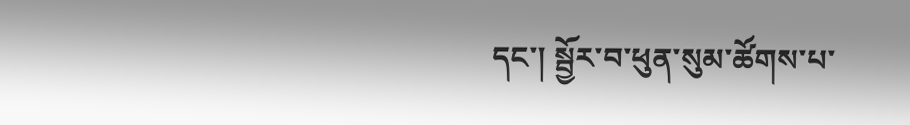དང་། སྦྱོར་བ་ཕུན་སུམ་ཚོགས་པ་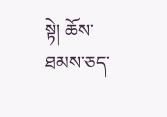སྟེ། ཆོས་ཐམས་ཅད་